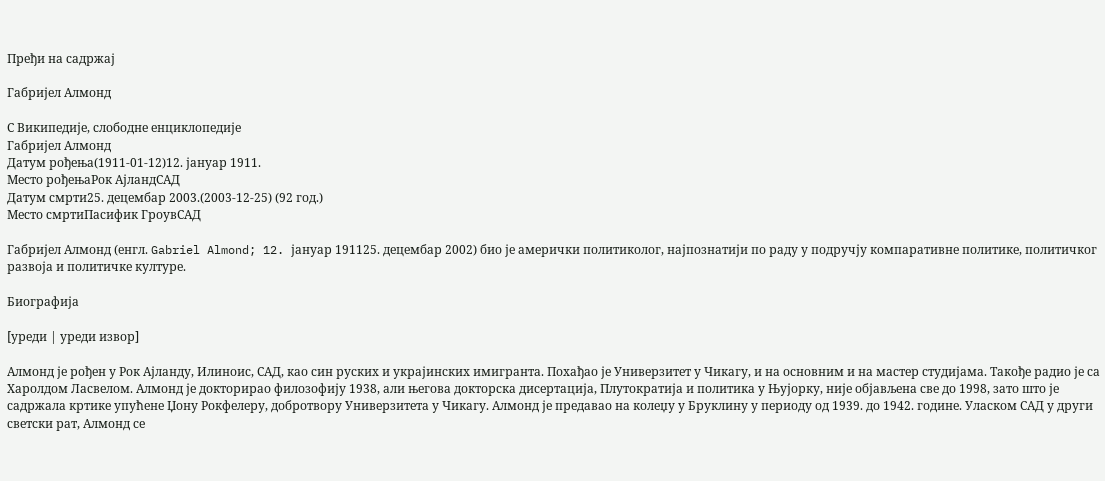Пређи на садржај

Габријел Алмонд

С Википедије, слободне енциклопедије
Габријел Алмонд
Датум рођења(1911-01-12)12. јануар 1911.
Место рођењаРок АјландСАД
Датум смрти25. децембар 2003.(2003-12-25) (92 год.)
Место смртиПасифик ГроувСАД

Габријел Алмонд (енгл. Gabriel Almond; 12. јануар 191125. децембар 2002) био је амерички политиколог, најпознатији по раду у подручју компаративне политике, политичког развоја и политичке културе.

Биографија

[уреди | уреди извор]

Алмонд је рођен у Рок Ајланду, Илиноис, САД, као син руских и украјинских имигранта. Похађао је Универзитет у Чикагу, и на основним и на мастер студијама. Такође радио је са Харолдом Ласвелом. Алмонд је докторирао филозофију 1938, али његова докторска дисертација, Плутократија и политика у Њујорку, није објављена све до 1998, зато што је садржала кртике упућене Џону Рокфелеру, добротвору Универзитета у Чикагу. Алмонд је предавао на колеџу у Бруклину у периоду од 1939. до 1942. године. Уласком САД у други светски рат, Алмонд се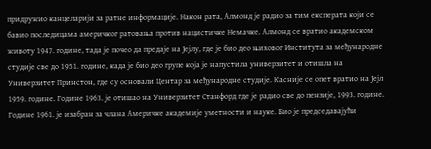придружио канцеларији за ратне информације. Након рата, Алмонд је радио за тим експерата који се бавио последицама америчког ратовања против нацистичке Немачке. Алмонд се вратио академском животу 1947. године, тада је почео да предаје на Јејлу, где је био део њиховог Института за међународне студије све до 1951. године, када је био део групе која је напустила универзитет и отишла на Универзитет Принстон, где су основали Центар за међународне студије. Касније се опет вратио на Јејл 1959. године. Године 1963. је отишао на Универзитет Станфорд где је радио све до пензије, 1993. године. Године 1961. је изабран за члана Америчке академије уметности и науке. Био је председавајући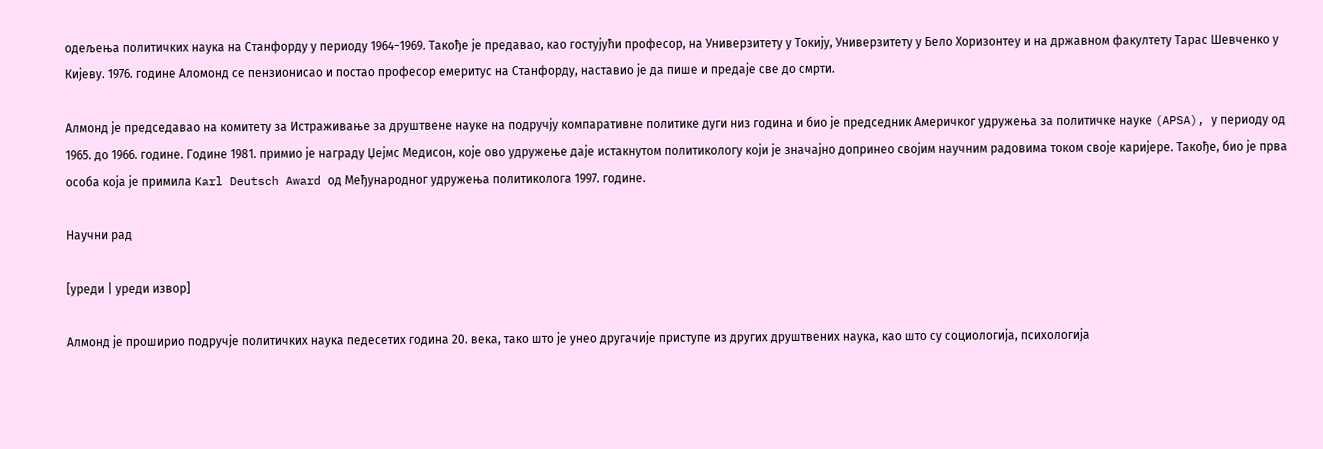одељења политичких наука на Станфорду у периоду 1964−1969. Такође је предавао, као гостујући професор, на Универзитету у Токију, Универзитету у Бело Хоризонтеу и на државном факултету Тарас Шевченко у Кијеву. 1976. године Аломонд се пензионисао и постао професор емеритус на Станфорду, наставио је да пише и предаје све до смрти.

Алмонд је председавао на комитету за Истраживање за друштвене науке на подручју компаративне политике дуги низ година и био је председник Америчког удружења за политичке науке (APSA), у периоду од 1965. до 1966. године. Године 1981. примио је награду Џејмс Медисон, које ово удружење даје истакнутом политикологу који је значајно допринео својим научним радовима током своје каријере. Такође, био је прва особа која је примила Karl Deutsch Award од Међународног удружења политиколога 1997. године.

Научни рад

[уреди | уреди извор]

Алмонд је проширио подручје политичких наука педесетих година 20. века, тако што је унео другачије приступе из других друштвених наука, као што су социологија, психологија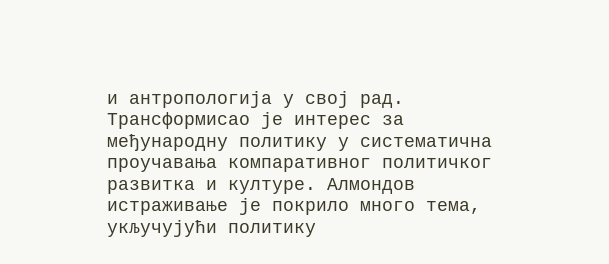и антропологија у свој рад. Трансформисао је интерес за међународну политику у систематична проучавања компаративног политичког развитка и културе. Алмондов истраживање је покрило много тема, укључујући политику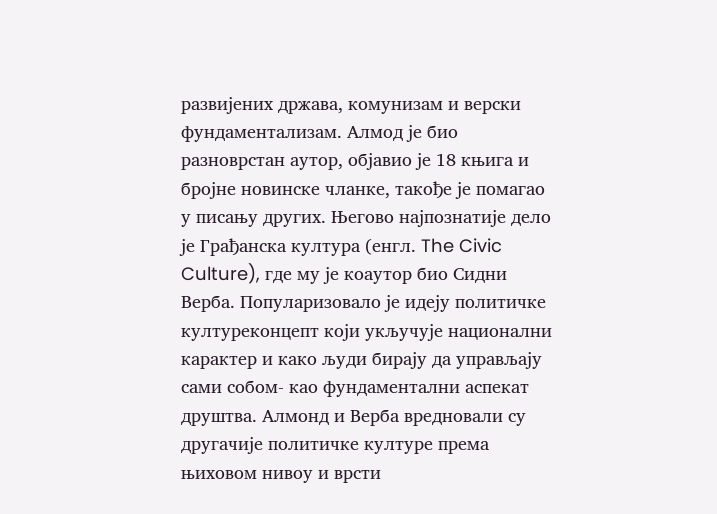развијених држава, комунизам и верски фундаментализам. Алмод је био разноврстан аутор, објавио је 18 књига и бројне новинске чланке, такође је помагао у писању других. Његово најпознатије дело је Грађанска култура (енгл. The Civic Culture), где му је коаутор био Сидни Верба. Популаризовало је идеју политичке културеконцепт који укључује национални карактер и како људи бирају да управљају сами собом- као фундаментални аспекат друштва. Алмонд и Верба вредновали су другачије политичке културе према њиховом нивоу и врсти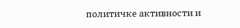политичке активности и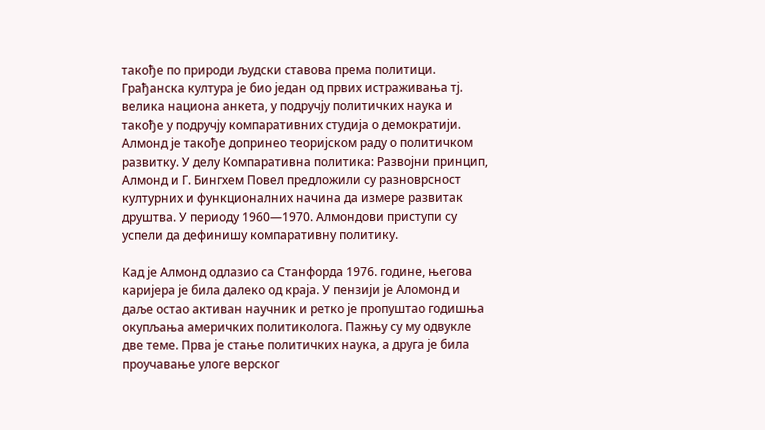такође по природи људски ставова према политици. Грађанска култура је био један од првих истраживања тј. велика национа анкета, у подручју политичких наука и такође у подручју компаративних студија о демократији. Алмонд је такође допринео теоријском раду о политичком развитку. У делу Компаративна политика: Развојни принцип, Алмонд и Г. Бингхем Повел предложили су разноврсност културних и функционалних начина да измере развитак друштва. У периоду 1960—1970. Алмондови приступи су успели да дефинишу компаративну политику.

Кад је Алмонд одлазио са Станфорда 1976. године, његова каријера је била далеко од краја. У пензији је Аломонд и даље остао активан научник и ретко је пропуштао годишња окупљања америчких политиколога. Пажњу су му одвукле две теме. Прва је стање политичких наука, а друга је била проучавање улоге верског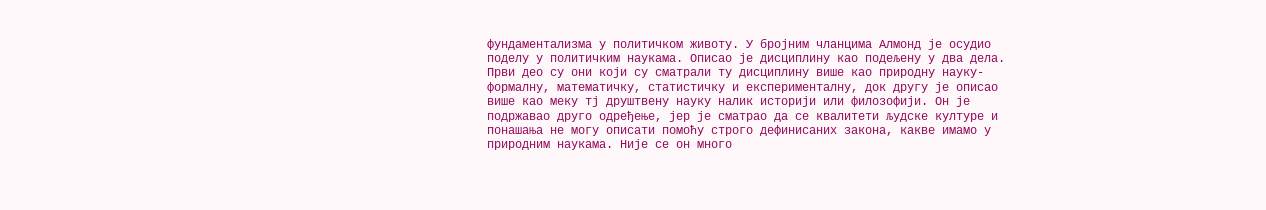фундаментализма у политичком животу. У бројним чланцима Алмонд је осудио поделу у политичким наукама. Описао је дисциплину као подељену у два дела. Први део су они који су сматрали ту дисциплину више као природну науку- формалну, математичку, статистичку и експерименталну, док другу је описао више као меку тј друштвену науку налик историји или филозофији. Он је подржавао друго одређење, јер је сматрао да се квалитети људске културе и понашања не могу описати помоћу строго дефинисаних закона, какве имамо у природним наукама. Није се он много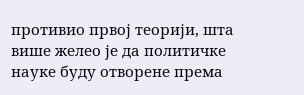противио првој теорији, шта више желео је да политичке науке буду отворене према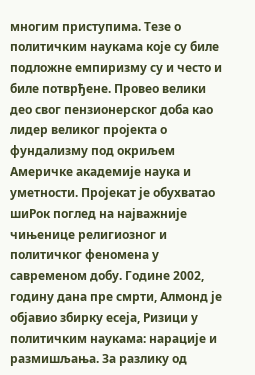многим приступима. Тезе о политичким наукама које су биле подложне емпиризму су и често и биле потврђене. Провео велики део свог пензионерског доба као лидер великог пројекта о фундализму под окриљем Америчке академије наука и уметности. Пројекат је обухватао шиРок поглед на најважније чињенице религиозног и политичког феномена у савременом добу. Године 2002, годину дана пре смрти, Алмонд је објавио збирку есеја, Ризици у политичким наукама: нарације и размишљања. За разлику од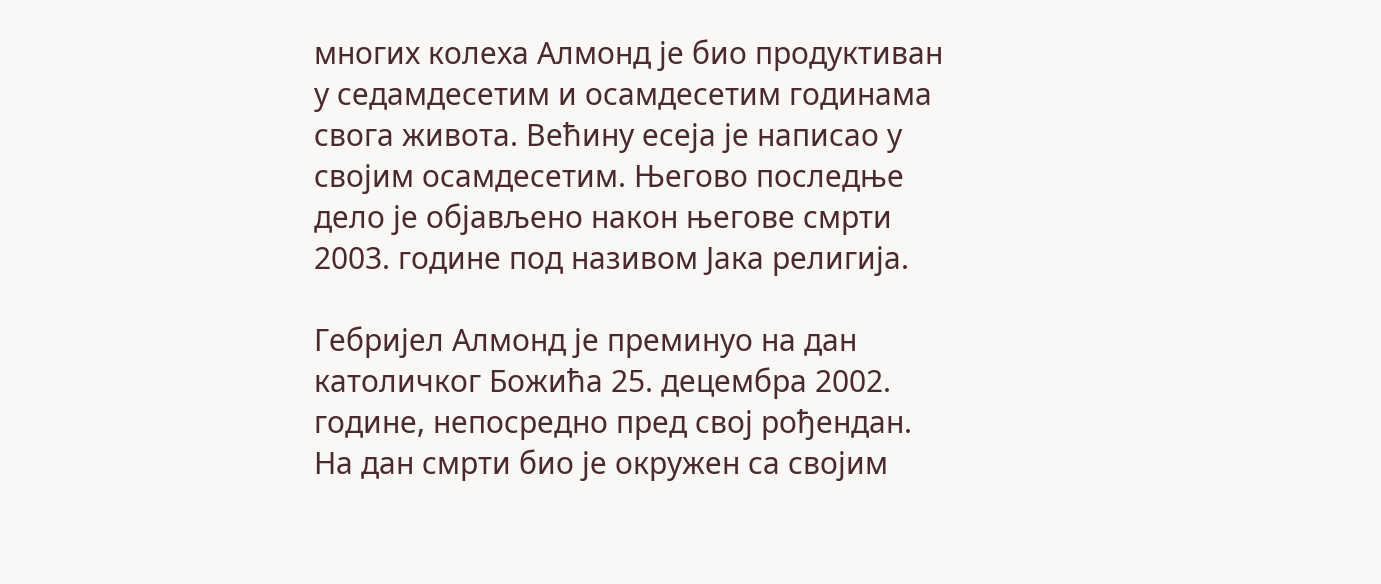многих колеха Алмонд је био продуктиван у седамдесетим и осамдесетим годинама свога живота. Већину есеја је написао у својим осамдесетим. Његово последње дело је објављено након његове смрти 2003. године под називом Јака религија.

Гебријел Алмонд је преминуо на дан католичког Божића 25. децембра 2002. године, непосредно пред свој рођендан. На дан смрти био је окружен са својим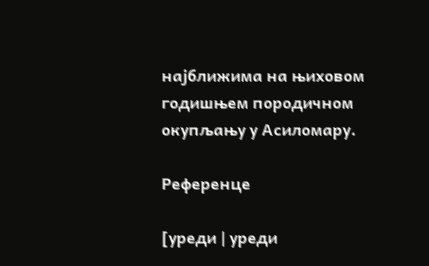најближима на њиховом годишњем породичном окупљању у Асиломару.

Референце

[уреди | уреди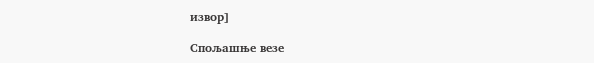извор]

Спољашње везе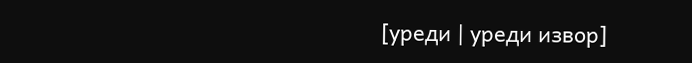[уреди | уреди извор]